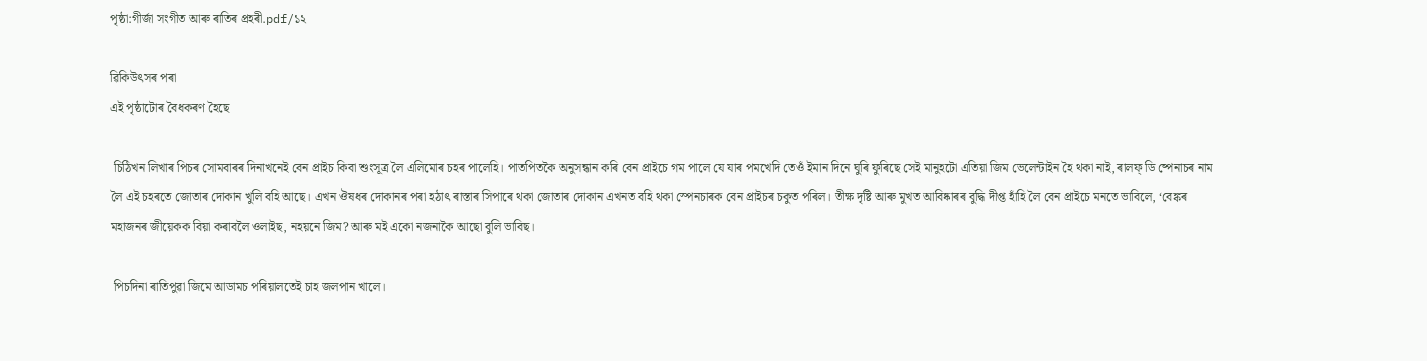পৃষ্ঠা:গীৰ্জা সংগীত আৰু ৰাতিৰ প্ৰহৰী.pdf/১২

ৱিকিউৎসৰ পৰা
এই পৃষ্ঠাটোৰ বৈধকৰণ হৈছে

 চিঠিখন লিখাৰ পিচৰ সোমবাৰৰ দিনাখনেই বেন প্ৰাইচ কিবা শুংসূত্ৰ লৈ এলিমোৰ চহৰ পালেহি। পাতপিতকৈ অনুসন্ধান কৰি বেন প্ৰাইচে গম পালে যে যাৰ পমখেদি তেওঁ ইমান দিনে ঘুৰি ফুৰিছে সেই মানুহটো এতিয়া জিম ভেলেন্টাইন হৈ থকা নাই, ৰালফ্ ডি ষ্পেনাচৰ নাম লৈ এই চহৰতে জোতাৰ দোকান খুলি বহি আছে। এখন ঔষধৰ দোকানৰ পৰা হঠাৎ ৰাস্তাৰ সিপাৰে থকা জোতাৰ দোকান এখনত বহি থকা স্পেনচাৰক বেন প্ৰাইচৰ চকুত পৰিল। তীক্ষ দৃষ্টি আৰু মুখত আবিষ্কাৰৰ বুদ্ধি দীপ্ত হাঁহি লৈ বেন প্ৰাইচে মনতে ভাবিলে, ‘বেঙ্কৰ মহাজনৰ জীয়েকক বিয়া কৰাবলৈ ওলাইছ, নহয়নে জিম? আৰু মই একো নজনাকৈ আছো বুলি ভাবিছ।

 পিচদিনা ৰাতিপুৱা জিমে আডামচ পৰিয়ালতেই চাহ জলপান খালে।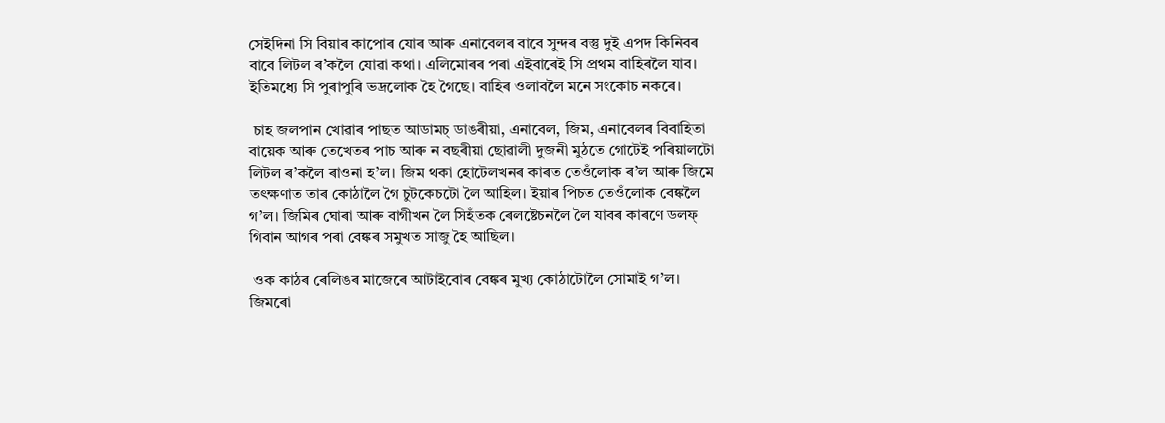সেইদিনা সি বিয়াৰ কাপোৰ যোৰ আৰু এনাবেলৰ বাবে সুন্দৰ বস্তু দুই এপদ কিনিবৰ বাবে লিটল ৰ’কলৈ যোৱা কথা। এলিমোৰৰ পৰা এইবাৰেই সি প্ৰথম বাহিৰলৈ যাব। ইতিমধ্যে সি পুৰাপুৰি ভদ্ৰলোক হৈ গৈছে। বাহিৰ ওলাবলৈ মনে সংকোচ নকৰে।

 চাহ জলপান খোৱাৰ পাছত আডামচ্ ডাঙৰীয়া, এনাবেল, জিম, এনাবেলৰ বিবাহিতা বায়েক আৰু তেখেতৰ পাচ আৰু ন বছৰীয়া ছোৱালী দুজনী মুঠতে গোটেই পৰিয়ালটো লিটল ৰ’কলৈ ৰাওনা হ’ল। জিম থকা হোটেলখনৰ কাৰত তেওঁলোক ৰ’ল আৰু জিমে তৎক্ষণাত তাৰ কোঠালৈ গৈ চুটকেচটো লৈ আহিল। ইয়াৰ পিচত তেওঁলোক বেঙ্কলৈ গ’ল। জিমিৰ ঘোৰা আৰু বাগীখন লৈ সিহঁতক ৰেলষ্টেচনলৈ লৈ যাবৰ কাৰণে ডলফ্ গিবান আগৰ পৰা বেঙ্কৰ সমুখত সাজু হৈ আছিল।

 ওক কাঠৰ ৰেলিঙৰ মাজেৰে আটাইবোৰ বেঙ্কৰ মুখ্য কোঠাটোলৈ সোমাই গ’ল। জিমৰো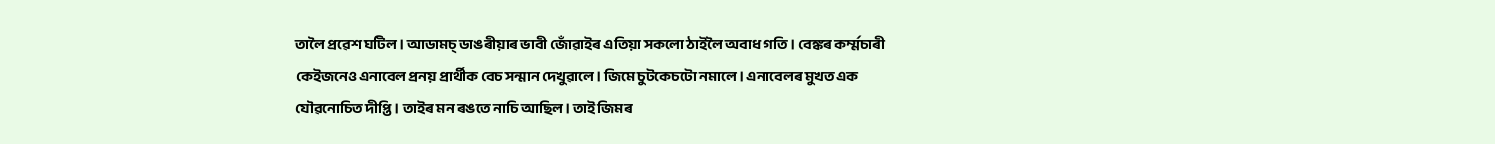তালৈ প্ৰৱেশ ঘটিল। আডামচ্ ডাঙৰীয়াৰ ভাবী জোঁৱাইৰ এতিয়া সকলো ঠাইলৈ অবাধ গতি। বেঙ্কৰ কৰ্ম্মচাৰী কেইজনেও এনাবেল প্ৰনয় প্ৰাৰ্থীক বেচ সন্মান দেখুৱালে। জিমে চুটকেচটো নমালে। এনাবেলৰ মুখত এক যৌৱনোচিত দীপ্তি। তাইৰ মন ৰঙতে নাচি আছিল। তাই জিমৰ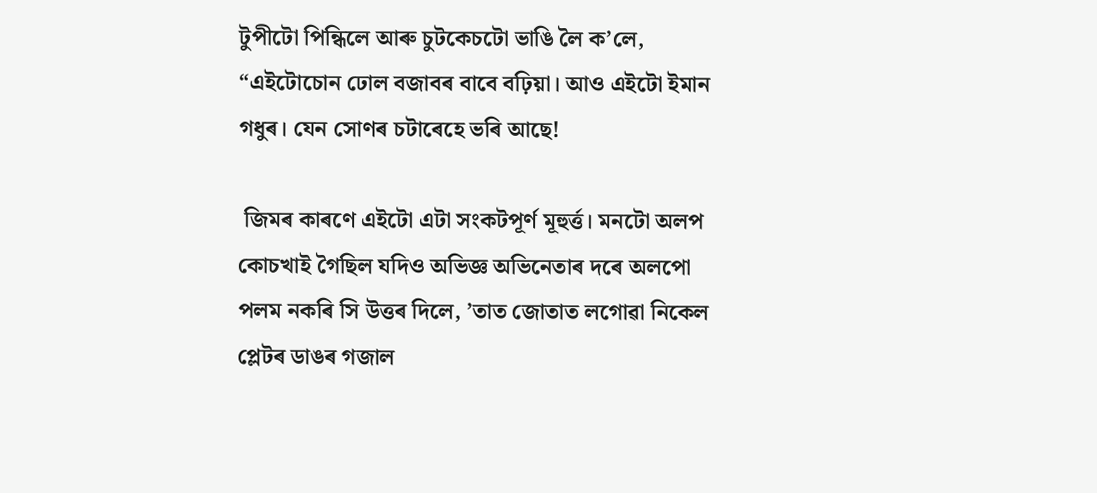টুপীটো পিন্ধিলে আৰু চুটকেচটো ভাঙি লৈ ক’লে, “এইটোচোন ঢোল বজাবৰ বাবে বঢ়িয়া। আও এইটো ইমান গধুৰ। যেন সোণৰ চটাৰেহে ভৰি আছে!

 জিমৰ কাৰণে এইটো এটা সংকটপূৰ্ণ মূহুৰ্ত্ত। মনটো অলপ কোচখাই গৈছিল যদিও অভিজ্ঞ অভিনেতাৰ দৰে অলপো পলম নকৰি সি উত্তৰ দিলে, ’তাত জোতাত লগোৱা নিকেল প্লেটৰ ডাঙৰ গজাল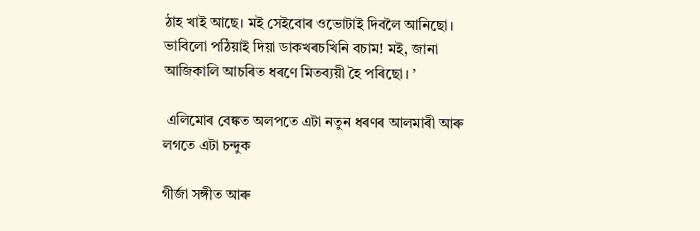ঠাহ খাই আছে। মই সেইবোৰ ওভোটাই দিবলৈ আনিছো। ভাবিলো পঠিয়াই দিয়া ডাকখৰচখিনি বচাম! মই, জানা আজিকালি আচৰিত ধৰণে মিতব্যয়ী হৈ পৰিছো। ’

 এলিমোৰ বেঙ্কত অলপতে এটা নতুন ধৰণৰ আলমাৰী আৰু লগতে এটা চন্দুক

গীৰ্জা সঙ্গীত আৰু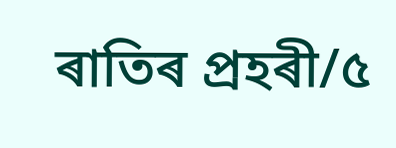ৰাতিৰ প্ৰহৰী/৫